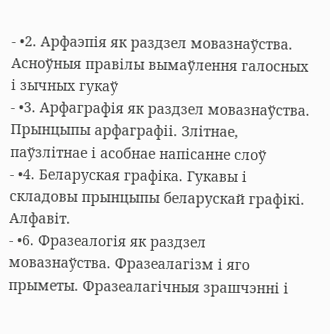- •2. Арфаэпія як раздзел мовазнаўства. Асноўныя правілы вымаўлення галосных і зычных гукаў
- •3. Арфаграфія як раздзел мовазнаўства. Прынцыпы арфаграфіі. Злітнае, паўзлітнае і асобнае напісанне слоў
- •4. Беларуская графіка. Гукавы і складовы прынцыпы беларускай графікі. Алфавіт.
- •6. Фразеалогія як раздзел мовазнаўства. Фразеалагізм і яго прыметы. Фразеалагічныя зрашчэнні і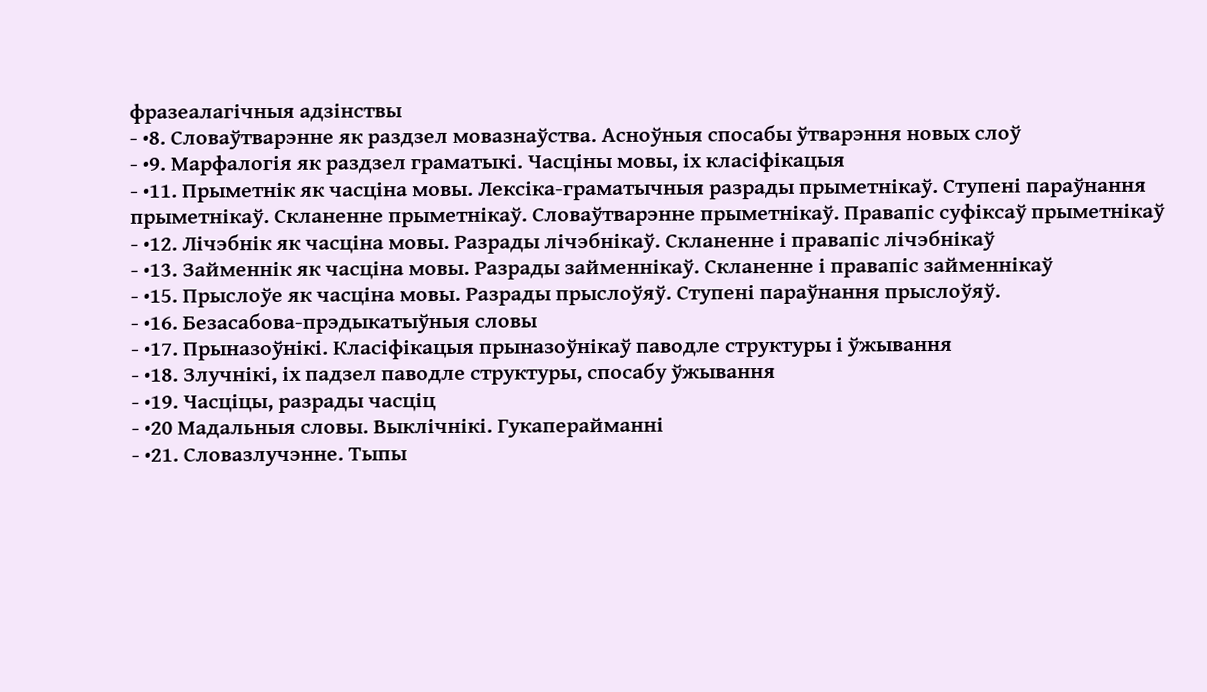фразеалагічныя адзінствы
- •8. Словаўтварэнне як раздзел мовазнаўства. Асноўныя спосабы ўтварэння новых слоў
- •9. Марфалогія як раздзел граматыкі. Часціны мовы, іх класіфікацыя
- •11. Прыметнік як часціна мовы. Лексіка-граматычныя разрады прыметнікаў. Ступені параўнання прыметнікаў. Скланенне прыметнікаў. Словаўтварэнне прыметнікаў. Правапіс суфіксаў прыметнікаў
- •12. Лічэбнік як часціна мовы. Разрады лічэбнікаў. Скланенне і правапіс лічэбнікаў
- •13. Займеннік як часціна мовы. Разрады займеннікаў. Скланенне і правапіс займеннікаў
- •15. Прыслоўе як часціна мовы. Разрады прыслоўяў. Ступені параўнання прыслоўяў.
- •16. Безасабова-прэдыкатыўныя словы
- •17. Прыназоўнікі. Класіфікацыя прыназоўнікаў паводле структуры і ўжывання
- •18. Злучнікі, іх падзел паводле структуры, спосабу ўжывання
- •19. Часціцы, разрады часціц
- •20 Мадальныя словы. Выклічнікі. Гукаперайманні
- •21. Словазлучэнне. Тыпы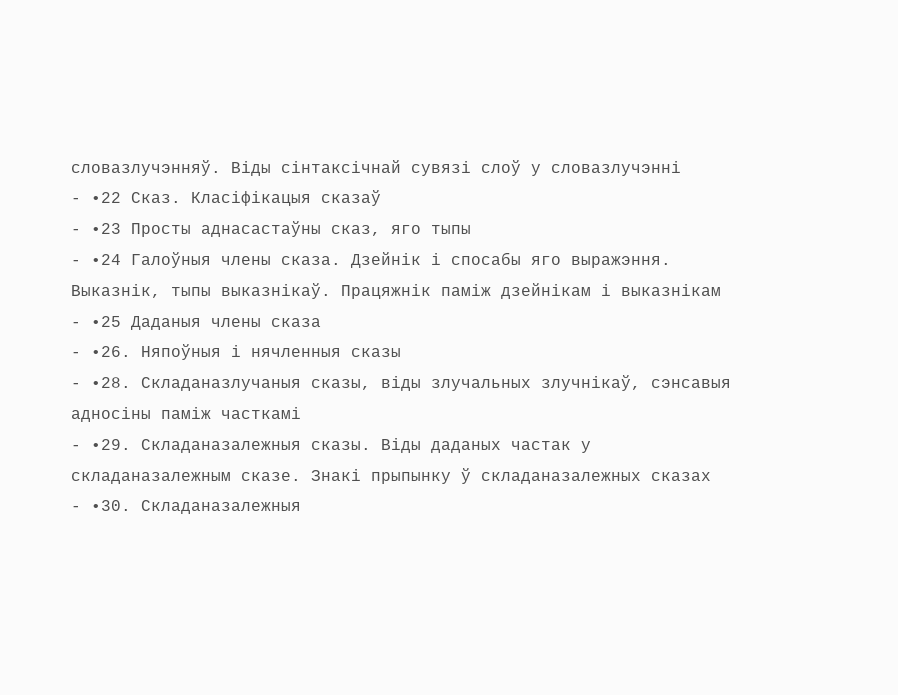словазлучэнняў. Віды сінтаксічнай сувязі слоў у словазлучэнні
- •22 Сказ. Класіфікацыя сказаў
- •23 Просты аднасастаўны сказ, яго тыпы
- •24 Галоўныя члены сказа. Дзейнік і спосабы яго выражэння. Выказнік, тыпы выказнікаў. Працяжнік паміж дзейнікам і выказнікам
- •25 Даданыя члены сказа
- •26. Няпоўныя і нячленныя сказы
- •28. Складаназлучаныя сказы, віды злучальных злучнікаў, сэнсавыя адносіны паміж часткамі
- •29. Складаназалежныя сказы. Віды даданых частак у складаназалежным сказе. Знакі прыпынку ў складаназалежных сказах
- •30. Складаназалежныя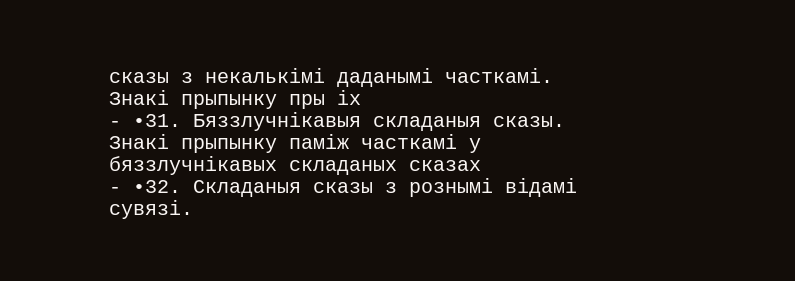сказы з некалькімі даданымі часткамі. Знакі прыпынку пры іх
- •31. Бяззлучнікавыя складаныя сказы. Знакі прыпынку паміж часткамі у бяззлучнікавых складаных сказах
- •32. Складаныя сказы з рознымі відамі сувязі.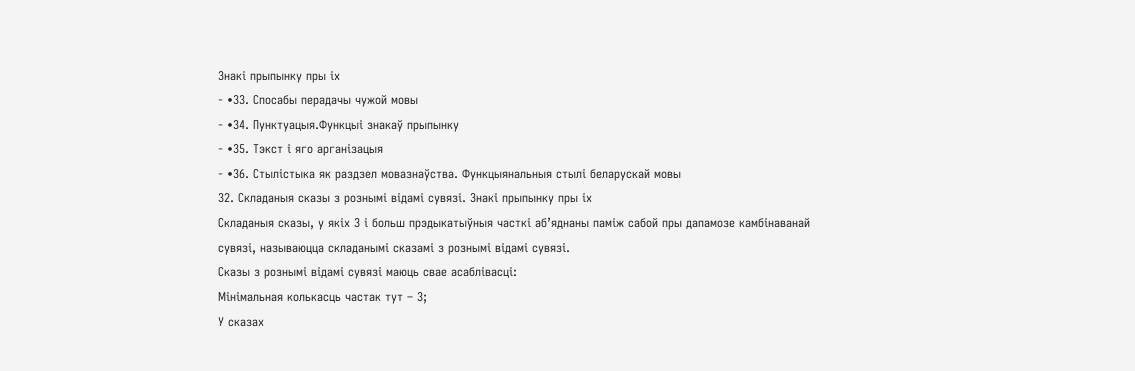Знакі прыпынку пры іх
- •33. Спосабы перадачы чужой мовы
- •34. Пунктуацыя.Функцыі знакаў прыпынку
- •35. Тэкст і яго арганізацыя
- •36. Стылістыка як раздзел мовазнаўства. Функцыянальныя стылі беларускай мовы
32. Складаныя сказы з рознымі відамі сувязі. Знакі прыпынку пры іх
Складаныя сказы, у якіх 3 і больш прэдыкатыўныя часткі аб’яднаны паміж сабой пры дапамозе камбінаванай сувязі, называюцца складанымі сказамі з рознымі відамі сувязі.
Сказы з рознымі відамі сувязі маюць свае асаблівасці:
Мінімальная колькасць частак тут – 3;
У сказах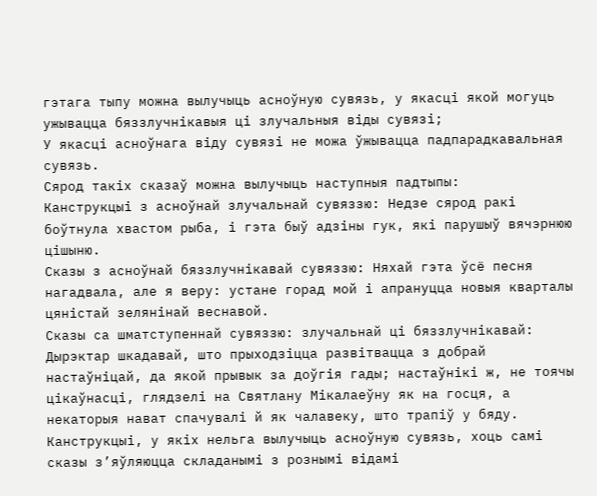гэтага тыпу можна вылучыць асноўную сувязь, у якасці якой могуць ужывацца бяззлучнікавыя ці злучальныя віды сувязі;
У якасці асноўнага віду сувязі не можа ўжывацца падпарадкавальная сувязь.
Сярод такіх сказаў можна вылучыць наступныя падтыпы:
Канструкцыі з асноўнай злучальнай сувяззю: Недзе сярод ракі боўтнула хвастом рыба, і гэта быў адзіны гук, які парушыў вячэрнюю цішыню.
Сказы з асноўнай бяззлучнікавай сувяззю: Няхай гэта ўсё песня нагадвала, але я веру: устане горад мой і апрануцца новыя кварталы цяністай зелянінай веснавой.
Сказы са шматступеннай сувяззю: злучальнай ці бяззлучнікавай: Дырэктар шкадавай, што прыходзіцца развітвацца з добрай настаўніцай, да якой прывык за доўгія гады; настаўнікі ж, не тоячы цікаўнасці, глядзелі на Святлану Мікалаеўну як на госця, а некаторыя нават спачувалі й як чалавеку, што трапіў у бяду.
Канструкцыі, у якіх нельга вылучыць асноўную сувязь, хоць самі сказы з’яўляюцца складанымі з рознымі відамі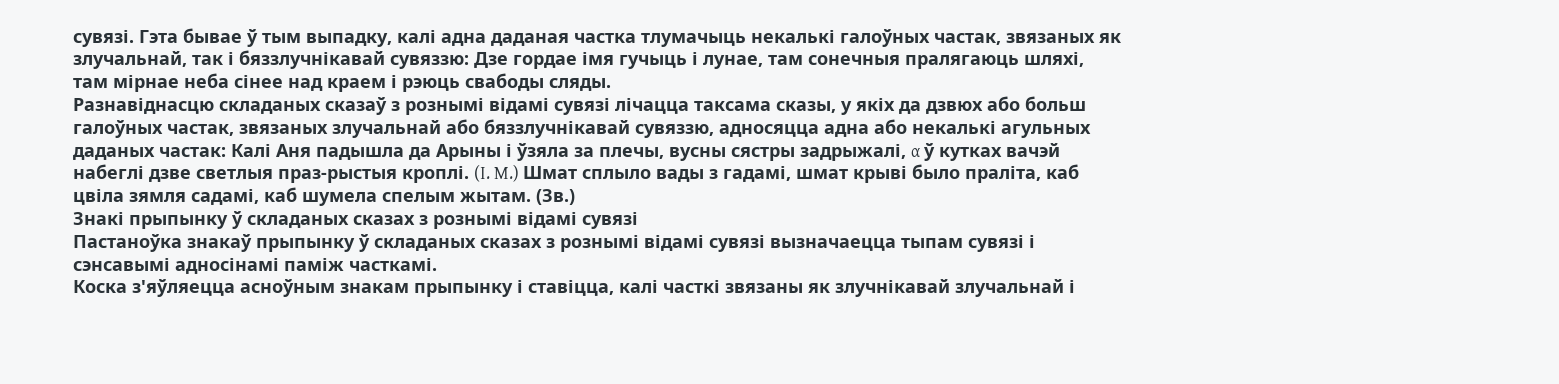сувязі. Гэта бывае ў тым выпадку, калі адна даданая частка тлумачыць некалькі галоўных частак, звязаных як злучальнай, так і бяззлучнікавай сувяззю: Дзе гордае імя гучыць і лунае, там сонечныя пралягаюць шляхі, там мірнае неба сінее над краем і рэюць свабоды сляды.
Разнавіднасцю складаных сказаў з рознымі відамі сувязі лічацца таксама сказы, у якіх да дзвюх або больш галоўных частак, звязаных злучальнай або бяззлучнікавай сувяззю, адносяцца адна або некалькі агульных даданых частак: Калі Аня падышла да Арыны і ўзяла за плечы, вусны сястры задрыжалі, α ў кутках вачэй набеглі дзве светлыя праз-рыстыя кроплі. (Ι. Μ.) Шмат сплыло вады з гадамі, шмат крыві было праліта, каб цвіла зямля садамі, каб шумела спелым жытам. (Зв.)
Знакі прыпынку ў складаных сказах з рознымі відамі сувязі
Пастаноўка знакаў прыпынку ў складаных сказах з рознымі відамі сувязі вызначаецца тыпам сувязі і сэнсавымі адносінамі паміж часткамі.
Коска з'яўляецца асноўным знакам прыпынку і ставіцца, калі часткі звязаны як злучнікавай злучальнай і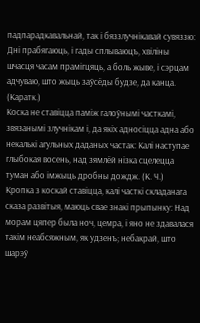падпарадкавальнай, так і бяззлучнікавай сувяззю: Дні прабягаюць, і гады сплываюцъ, хвіліны шчасця часам прамігцяць, а боль жыве, і сэрцам адчуваю, што жыць заўсёды будзе, да канца. (Каратк.)
Коска не ставіцца паміж галоўнымі часткамі, звязанымі злучнікам і, да якіх адносіцца адна або некалькі агульных даданых частак: Калі наступае глыбокая восень, над зямлёй нізка сцелецца туман або імжыць дробны дождж. (К. Ч.)
Кропка з коскай ставіцца, калі часткі складанага сказа развітыя, маюць свае знакі прыпынку: Над морам цяпер была ноч, цемра, і яно не здавалася такім неабсяжным, як удзенъ; небакрай, што шарэў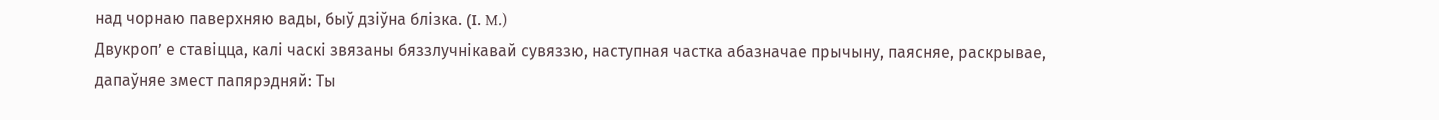над чорнаю паверхняю вады, быў дзіўна блізка. (I. Μ.)
Двукроп’ е ставіцца, калі часкі звязаны бяззлучнікавай сувяззю, наступная частка абазначае прычыну, паясняе, раскрывае, дапаўняе змест папярэдняй: Ты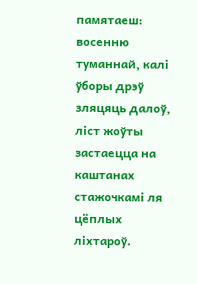памятаеш: восенню туманнай, калі ўборы дрэў зляцяць далоў, ліст жоўты застаецца на каштанах стажочкамі ля цёплых ліхтароў.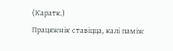(Каратк.)
Працяжнік ставіцца, калі паміж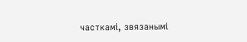часткамі, звязанымі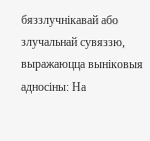бяззлучнікавай або злучальнай сувяззю, выражаюцца выніковыя адносіны: На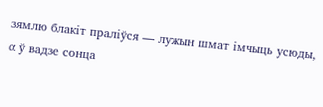зямлю блакіт праліўся — лужын шмат імчыць усюды, α ў вадзе сонца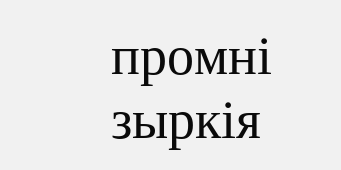промні зыркія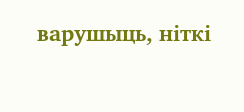варушыць, ніткі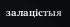залацістыя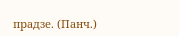прадзе. (Панч.)